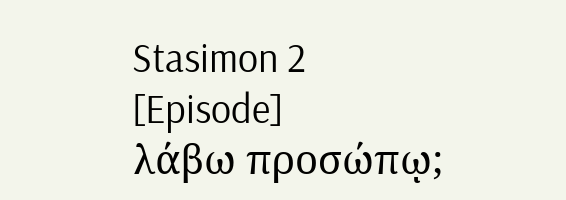Stasimon 2
[Episode]
λάβω προσώπῳ;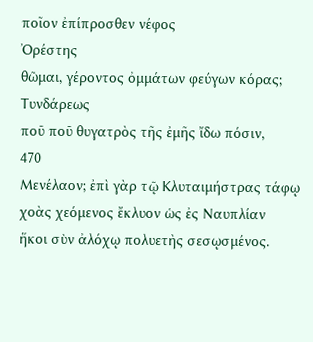ποῖον ἐπίπροσθεν νέφος
Ὀρέστης
θῶμαι, γέροντος ὀμμάτων φεύγων κόρας;
Τυνδάρεως
ποῦ ποῦ θυγατρὸς τῆς ἐμῆς ἴδω πόσιν,
470
Μενέλαον; ἐπὶ γὰρ τῷ Κλυταιμήστρας τάφῳ
χοὰς χεόμενος ἔκλυον ὡς ἐς Ναυπλίαν
ἥκοι σὺν ἀλόχῳ πολυετὴς σεσῳσμένος.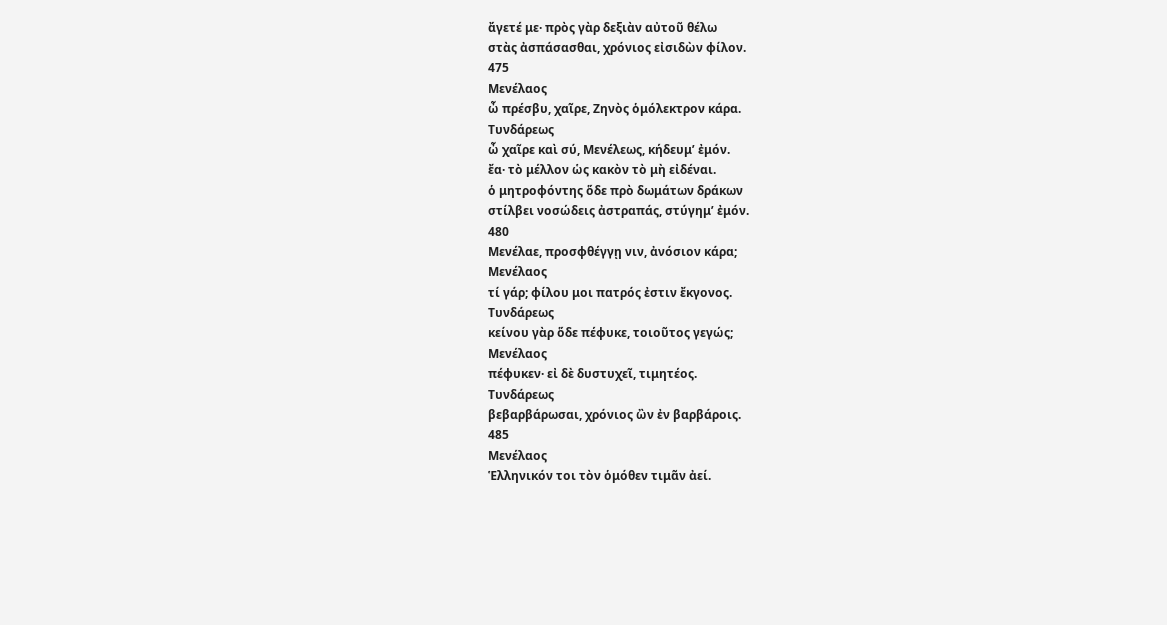ἄγετέ με· πρὸς γὰρ δεξιὰν αὐτοῦ θέλω
στὰς ἀσπάσασθαι, χρόνιος εἰσιδὼν φίλον.
475
Μενέλαος
ὦ πρέσβυ, χαῖρε, Ζηνὸς ὁμόλεκτρον κάρα.
Τυνδάρεως
ὦ χαῖρε καὶ σύ, Μενέλεως, κήδευμʼ ἐμόν.
ἔα· τὸ μέλλον ὡς κακὸν τὸ μὴ εἰδέναι.
ὁ μητροφόντης ὅδε πρὸ δωμάτων δράκων
στίλβει νοσώδεις ἀστραπάς, στύγημʼ ἐμόν.
480
Μενέλαε, προσφθέγγῃ νιν, ἀνόσιον κάρα;
Μενέλαος
τί γάρ; φίλου μοι πατρός ἐστιν ἔκγονος.
Τυνδάρεως
κείνου γὰρ ὅδε πέφυκε, τοιοῦτος γεγώς;
Μενέλαος
πέφυκεν· εἰ δὲ δυστυχεῖ, τιμητέος.
Τυνδάρεως
βεβαρβάρωσαι, χρόνιος ὢν ἐν βαρβάροις.
485
Μενέλαος
Ἑλληνικόν τοι τὸν ὁμόθεν τιμᾶν ἀεί.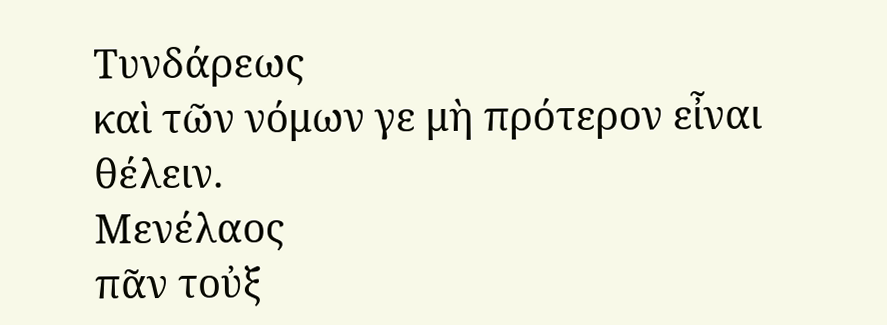Τυνδάρεως
καὶ τῶν νόμων γε μὴ πρότερον εἶναι θέλειν.
Μενέλαος
πᾶν τοὐξ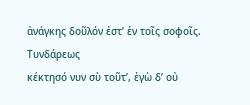ἀνάγκης δοῦλόν ἐστʼ ἐν τοῖς σοφοῖς.
Τυνδάρεως
κέκτησό νυν σὺ τοῦτʼ, ἐγὼ δʼ οὐ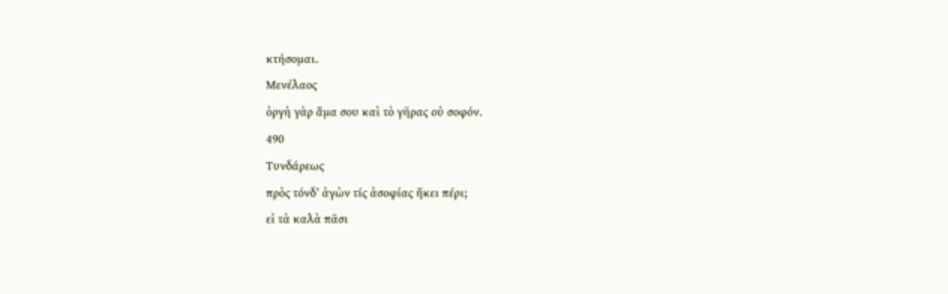κτήσομαι.
Μενέλαος
ὀργὴ γὰρ ἅμα σου καὶ τὸ γῆρας οὐ σοφόν.
490
Τυνδάρεως
πρὸς τόνδʼ ἀγὼν τίς ἀσοφίας ἥκει πέρι;
εἰ τὰ καλὰ πᾶσι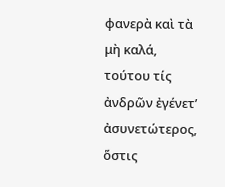φανερὰ καὶ τὰ μὴ καλά,
τούτου τίς ἀνδρῶν ἐγένετʼ ἀσυνετώτερος,
ὅστις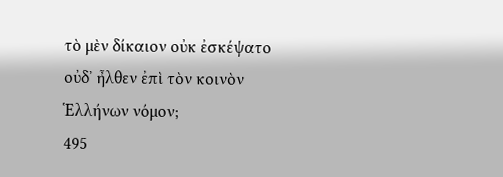τὸ μὲν δίκαιον οὐκ ἐσκέψατο
οὐδʼ ἦλθεν ἐπὶ τὸν κοινὸν Ἑλλήνων νόμον;
495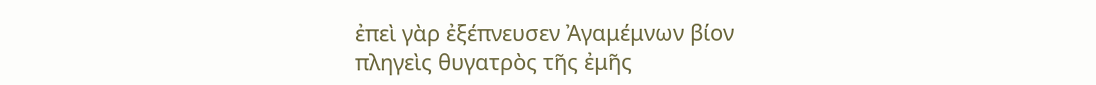ἐπεὶ γὰρ ἐξέπνευσεν Ἀγαμέμνων βίον
πληγεὶς θυγατρὸς τῆς ἐμῆς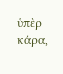ὑπὲρ κάρα,